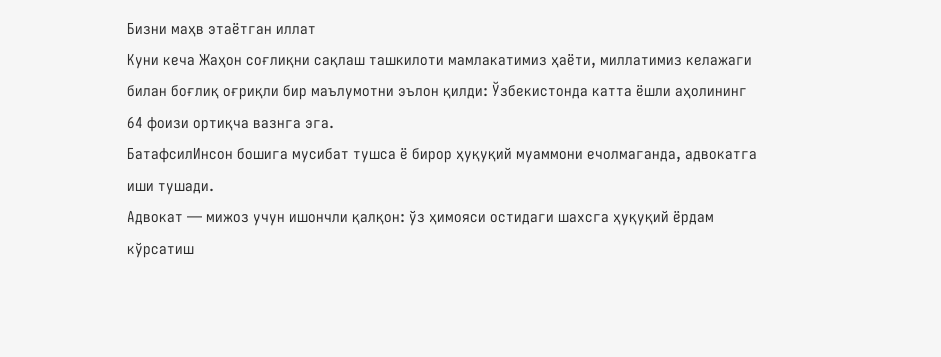Бизни маҳв этаётган иллат
Куни кеча Жаҳон соғлиқни сақлаш ташкилоти мамлакатимиз ҳаёти, миллатимиз келажаги билан боғлиқ оғриқли бир маълумотни эълон қилди: Ўзбекистонда катта ёшли аҳолининг 64 фоизи ортиқча вазнга эга.
БатафсилИнсон бошига мусибат тушcа ё бирор ҳуқуқий муаммони ечолмаганда, адвокатга иши тушади.
Адвокат — мижоз учун ишончли қалқон: ўз ҳимояси остидаги шахсга ҳуқуқий ёрдам кўрсатиш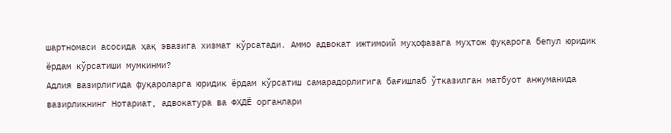шартномаси асосида ҳақ эвазига хизмат кўрсатади. Аммо адвокат ижтимоий муҳофазага муҳтож фуқарога бепул юридик ёрдам кўрсатиши мумкинми?
Адлия вазирлигида фуқароларга юридик ёрдам кўрсатиш самарадорлигига бағишлаб ўтказилган матбуот анжуманида вазирликнинг Нотариат, адвокатура ва ФҲДЁ органлари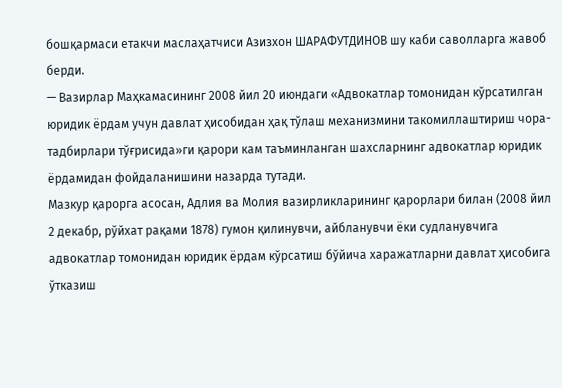бошқармаси етакчи маслаҳатчиси Азизхон ШАРАФУТДИНОВ шу каби саволларга жавоб берди.
— Вазирлар Маҳкамасининг 2008 йил 20 июндаги «Адвокатлар томонидан кўрсатилган юридик ёрдам учун давлат ҳисобидан ҳақ тўлаш механизмини такомиллаштириш чора-тадбирлари тўғрисида»ги қарори кам таъминланган шахсларнинг адвокатлар юридик ёрдамидан фойдаланишини назарда тутади.
Мазкур қарорга асосан, Адлия ва Молия вазирликларининг қарорлари билан (2008 йил 2 декабр, рўйхат рақами 1878) гумон қилинувчи, айбланувчи ёки судланувчига адвокатлар томонидан юридик ёрдам кўрсатиш бўйича харажатларни давлат ҳисобига ўтказиш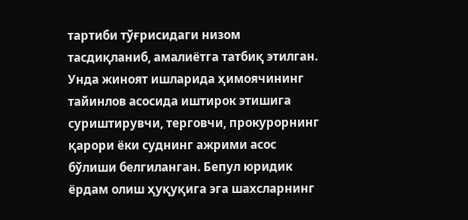тартиби тўғрисидаги низом тасдиқланиб, амалиётга татбиқ этилган. Унда жиноят ишларида ҳимоячининг тайинлов асосида иштирок этишига суриштирувчи, терговчи, прокурорнинг қарори ёки суднинг ажрими асос бўлиши белгиланган. Бепул юридик ёрдам олиш ҳуқуқига эга шахсларнинг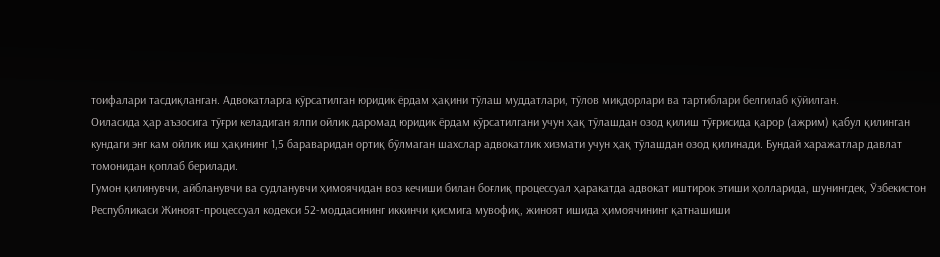тоифалари тасдиқланган. Адвокатларга кўрсатилган юридик ёрдам ҳақини тўлаш муддатлари, тўлов миқдорлари ва тартиблари белгилаб қўйилган.
Оиласида ҳар аъзосига тўғри келадиган ялпи ойлик даромад юридик ёрдам кўрсатилгани учун ҳақ тўлашдан озод қилиш тўғрисида қарор (ажрим) қабул қилинган кундаги энг кам ойлик иш ҳақининг 1,5 бараваридан ортиқ бўлмаган шахслар адвокатлик хизмати учун ҳақ тўлашдан озод қилинади. Бундай харажатлар давлат томонидан қоплаб берилади.
Гумон қилинувчи, айбланувчи ва судланувчи ҳимоячидан воз кечиши билан боғлиқ процессуал ҳаракатда адвокат иштирок этиши ҳолларида, шунингдек, Ўзбекистон Республикаси Жиноят-процессуал кодекси 52-моддасининг иккинчи қисмига мувофиқ, жиноят ишида ҳимоячининг қатнашиши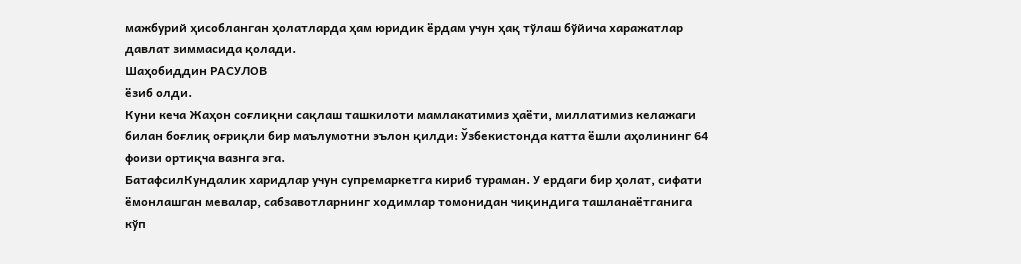мажбурий ҳисобланган ҳолатларда ҳам юридик ёрдам учун ҳақ тўлаш бўйича харажатлар давлат зиммасида қолади.
Шаҳобиддин РАСУЛОВ
ёзиб олди.
Куни кеча Жаҳон соғлиқни сақлаш ташкилоти мамлакатимиз ҳаёти, миллатимиз келажаги билан боғлиқ оғриқли бир маълумотни эълон қилди: Ўзбекистонда катта ёшли аҳолининг 64 фоизи ортиқча вазнга эга.
БатафсилКундалик харидлар учун супремаркетга кириб тураман. У ердаги бир ҳолат, сифати ёмонлашган мевалар, сабзавотларнинг ходимлар томонидан чиқиндига ташланаётганига кўп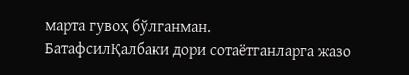марта гувоҳ бўлганман.
БатафсилҚалбаки дори сотаётганларга жазо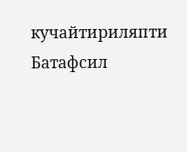кучайтириляпти
Батафсил